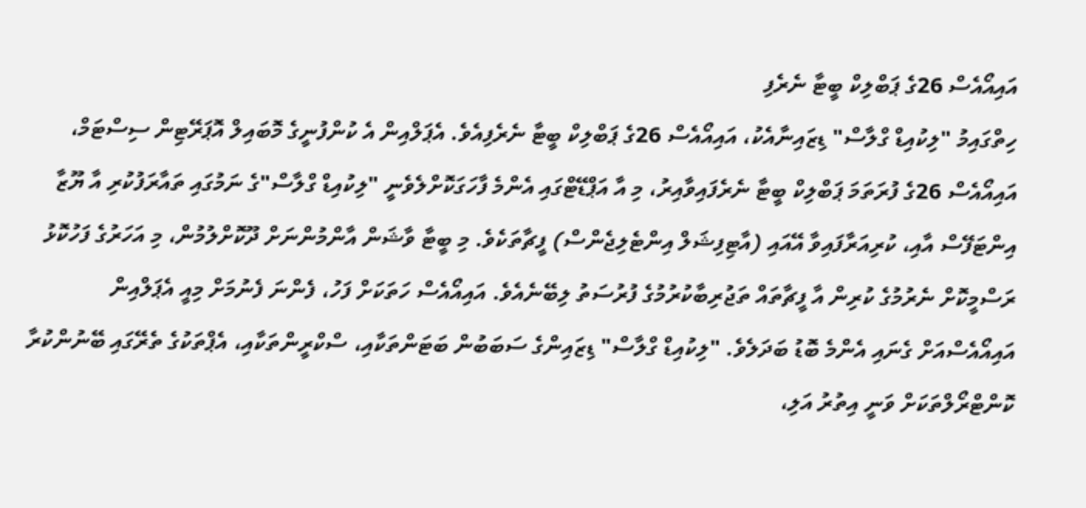އައިއޯއެސް 26ގެ ޕަބްލިކް ބީޓާ ނެރެފި
ހިތްގައިމު "ލިކުއިޑް ގްލާސް" ޑިޒައިނާއެކު، އައިއޯއެސް 26ގެ ޕަބްލިކް ބީޓާ ނެރެފިއެވެ. އެޕަލްއިން އެ ކުންފުނީގެ މޮބައިލް އޮޕަރޭޓިން ސިސްޓަމް، އައިއޯއެސް 26ގެ ފުރަތަމަ ޕަބްލިކް ބީޓާ ނެރެފައިވާއިރު، މި އާ އަޕްޑޭޓްގައި އެންމެ ފާހަގަކޮށްލެވެނީ "ލިކުއިޑް ގްލާސް"ގެ ނަމުގައި ތައާރަފުކުރި އާ ޔޫޒާ އިންޓަފޭސް އާއި، ކުރިއަރާފައިވާ އޭއައި (އާޓިފިޝަލް އިންޓެލިޖެންސް) ފީޗާތަކެވެ. މި ބީޓާ ވާޝަން އާންމުންނަށް ދޫކޮށްލުމުން، މި އަހަރުގެ ފަހުކޮޅު ރަސްމީކޮށް ނެރުމުގެ ކުރިން އާ ފީޗާތައް ތަޖުރިބާކުރުމުގެ ފުރުސަތު ލިބޭނެއެވެ. އައިއޯއެސް ހަތަކަށް ފަހު، ފެންނަ ފެނުމަށް މިއީ އެޕަލްއިން އައިއޯއެސްއަށް ގެނައި އެންމެ ބޮޑު ބަދަލެވެ. "ލިކުއިޑް ގްލާސް" ޑިޒައިންގެ ސަބަބުން ބަޓަންތަކާއި، ސްކްރީންތަކާއި، އެޕްތަކުގެ ތެރޭގައި ބޭނުންކުރާ ކޮންޓްރޯލްތަކަށް ވަނީ އިތުރު އަލި،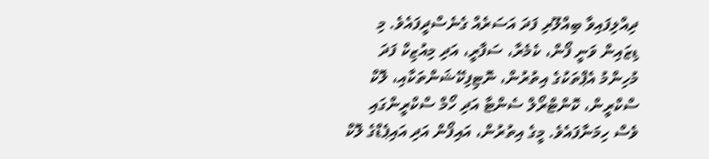ދިއްލިފައިވާ ބިއްލޫރި ފަދަ އަސަރެއް ގެނެސްދީފައެވެ. މި ޑިޒައިން ވަނީ ފޯން، ކެމެރާ، ސަފާރީ، އަދި މިއުޒިކް ފަދަ މުހިންމު އެޕްތަކުގެ އިތުރުން، ނޮޓިފިކޭޝަންތަކާއި، ލޮކް ސްކްރީން، ކޮންޓްރޯލް ސެންޓާ އަދި ހޯމް ސްކްރީންގައި ވެސް ހިމަނާފައެވެ. މީގެ އިތުރުން، އައިފޯން އަދި އައިޕެޑްގެ ލޮކް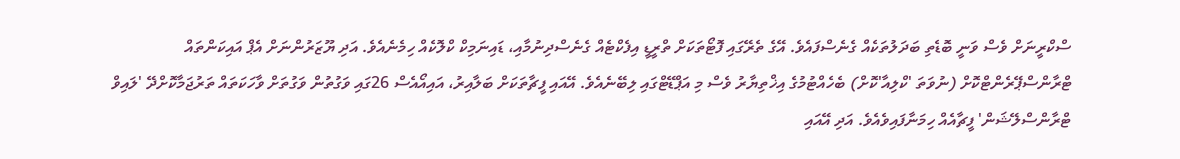ސްކްރީނަށް ވެސް ވަނީ ބޮޑެތި ބަދަލުތަކެއް ގެނެސްފައެވެ. އޭގެ ތެރޭގައި ފޮޓޯތަކަށް ތްރީޑީ އިފެކްޓެއް ގެނެސްދިނުމާއި، ޑައިނަމިކް ކްލޮކެއް ހިމެނެއެވެ. އަދި ޔޫޒަރުންނަށް އެޕް އައިކަންތައް ޓްރާންސްޕޭރެންޓްކޮށް (ނުވަތަ 'ކްލިއާ'ކޮށް) ބެހެއްޓުމުގެ އިޚްތިޔާރު ވެސް މި އަޕްޑޭޓްގައި ލިބޭނެއެވެ. އޭއައި ފީޗާތަކަށް ބަލާއިރު، އައިއޯއެސް 26ގައި ވަގުތުން ވަގުތަށް ވާހަކަތައް ތަރުޖަމާކޮށްދޭ 'ލައިވް ޓްރާންސްލޭޝަން' ފީޗާއެއް ހިމަނާފައިވެއެވެ. އަދި އޭއައި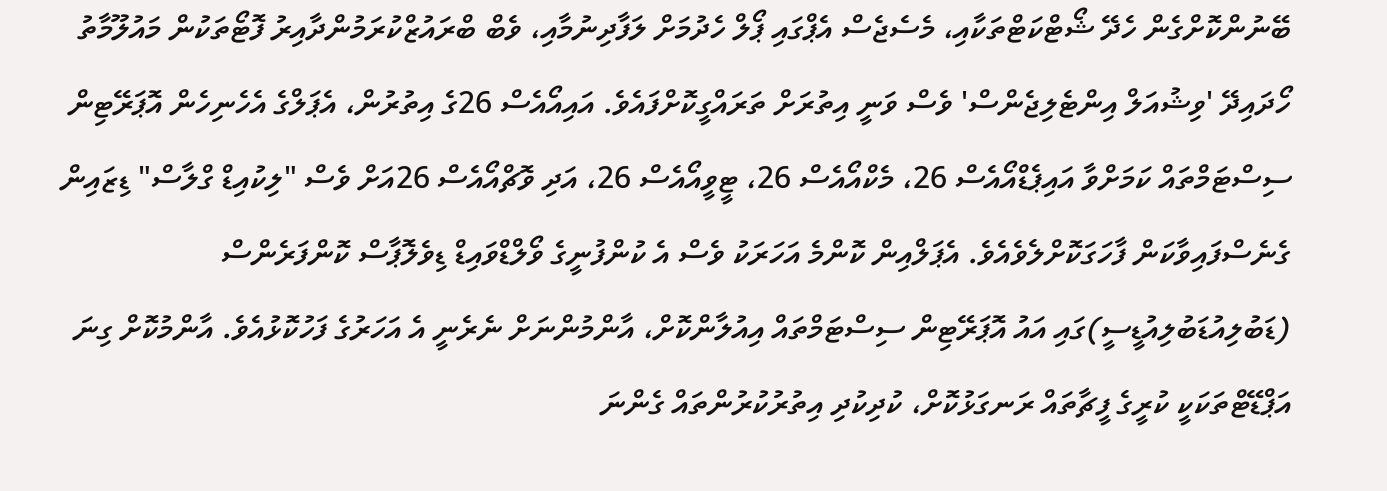ބޭނުންކޮށްގެން ހެދޭ ޝޯޓްކަޓްތަކާއި، މެސެޖެސް އެޕްގައި ޕޯލް ހެދުމަށް ލަފާދިނުމާއި، ވެބް ބްރައުޒްކުރަމުންދާއިރު ފޮޓޯތަކުން މައުލޫމާތު ހޯދައިދޭ 'ވިޝުއަލް އިންޓެލިޖެންސް' ވެސް ވަނީ އިތުރަށް ތަރައްގީކޮށްފައެވެ. އައިއޯއެސް 26ގެ އިތުރުން، އެޕަލްގެ އެހެނިހެން އޮޕަރޭޓިން ސިސްޓަމްތައް ކަމަށްވާ އައިޕެޑްއޯއެސް 26، މެކްއޯއެސް 26، ޓީވީއޯއެސް 26، އަދި ވޮޗްއޯއެސް 26އަށް ވެސް "ލިކުއިޑް ގްލާސް" ޑިޒައިން ގެނެސްފައިވާކަން ފާހަގަކޮށްލެވެއެވެ. އެޕަލްއިން ކޮންމެ އަހަރަކު ވެސް އެ ކުންފުނީގެ ވޯލްޑްވައިޑް ޑިވެލޮޕާސް ކޮންފަރެންސް (ޑަބުލިއުޑަބުލިއުޑީސީ)ގައި އައު އޮޕަރޭޓިން ސިސްޓަމްތައް އިއުލާންކޮށް، އާންމުންނަށް ނެރެނީ އެ އަހަރުގެ ފަހުކޮޅުއެވެ. އާންމުކޮށް ގިނަ އަޕްޑޭޓްތަކަކީ ކުރީގެ ފީޗާތައް ރަނގަޅުކޮށް، ކުދިކުދި އިތުރުކުރުންތައް ގެންނަ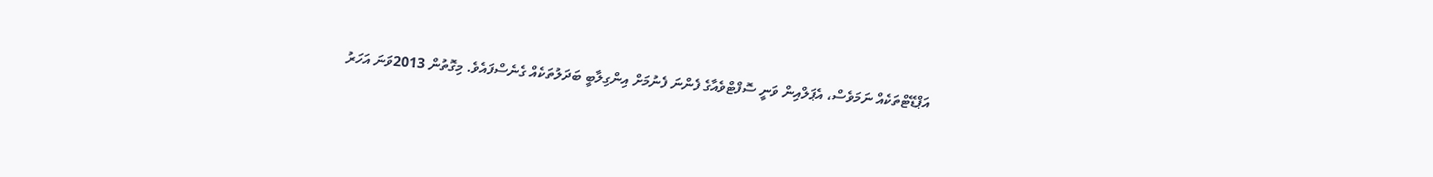އަޕްޑޭޓްތަކެއް ނަމަވެސް، އެޕަލްއިން ވަނީ ސޮފްޓްވެއާގެ ފެންނަ ފެނުމަށް އިންގިލާބީ ބަދަލުތަކެއް ގެނެސްފައެވެ. މިގޮތުން 2013ވަނަ އަހަރު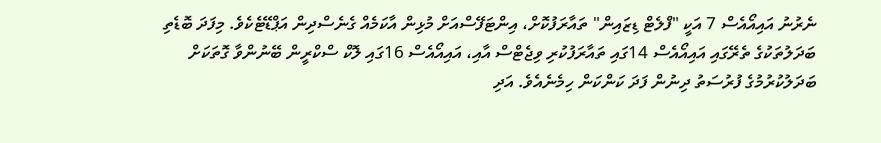ނެރުނު އައިއޯއެސް 7 އަކީ "ފްލެޓް ޑިޒައިން" ތައާރަފުކޮށް، އިންޓަފޭސްއަށް މުޅިން އާކަމެއް ގެނެސްދިން އަޕްޑޭޓެކެވެ. މިފަދަ ބޮޑެތި ބަދަލުތަކުގެ ތެރޭގައި އައިއޯއެސް 14ގައި ތައާރަފުކުރި ވިޖެޓްސް އާއި، އައިއޯއެސް 16ގައި ލޮކް ސްކްރީން ބޭނުންވާ ގޮތަކަށް ބަދަލުކުރުމުގެ ފުރުސަތު ދިނުން ފަދަ ކަންކަން ހިމެނެއެވެ. އަދި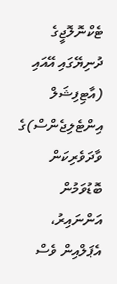ޓެކްނޮލޮޖީގެ ދުނިޔޭގައި އޭއައި (އާޓިފިޝަލް އިންޓެލިޖެންސް)ގެ ވާދަވެރިކަން ބޮޑުވަމުން އަންނައިރު، އެޕަލްއިން ވެސް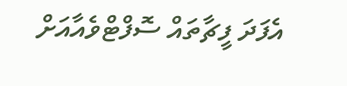އެފަދަ ފީޗާތައް ސޮފްޓްވެއާއަށް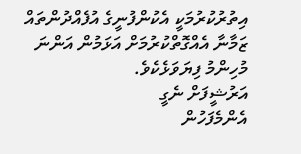އިތުރުކުރުމަކީ އެކުންފުނީގެ އުފެއްދުންތައް ޒަމާނާ އެއްގޮތްކުރުމަށް އަޅަމުން އަންނަ މުހިންމު ފިޔަވަޅެކެވެ.
އަރުޝީފަށް ނެގީ
އެންމެފަހުން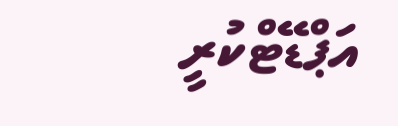އަޕްޑޭޓްކުރީ